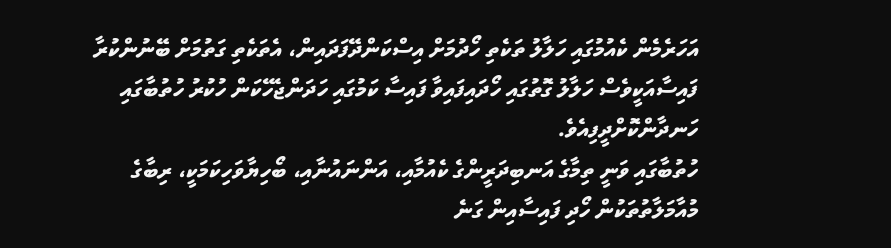އަހަރެމެން ކެއުމުގައި ހަލާލު ތަކެތި ހޯދުމަށް އިސްކަންދޭފަދައިން، އެތަކެތި ގަތުމަށް ބޭނުންކުރާ ފައިސާއަކީވެސް ހަލާލު ގޮތުގައި ހޯދައިފައިވާ ފައިސާ ކަމުގައި ހަދަންޖެހޭކަން ހުކުރު ހުތުބާގައި ހަނދާންކޮށްދީފިއެވެ.
ހުތުބާގައި ވަނީ ތިމާގެ އަނބިދަރީންގެ ކެއުމާއި، އަންނައުނާއި، ބޯހިޔާވަހިކަމަކީ، ރިބާގެ މުއާމަލާތުތަކުން ހޯދި ފައިސާއިން ގަނެ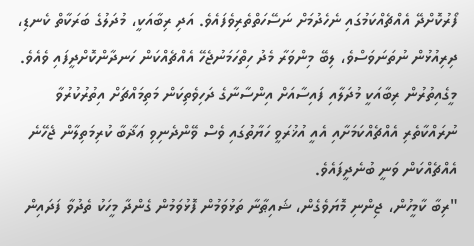ފޯރުކޮށްދޭ އެއްޗެއްކަމުގައި ނެހެދުމަށް ނަސޭހަތްތެރިވެފައެވެ. އަދި ރިބާއަކީ، މުދަލުގެ ބަރަކާތް ކެނޑި، ދިރިއުޅުން ނުތަނަވަސްވެ، ލިބޭ މިންވަރާ މެދު ހިތްހަމަނުޖެހޭ އެއްޗެއްކަން ހަނދާންކޮށްދީފައި ވެއެވެ.
މީގެއިތުރުން ރިބާއަކީ މުދަލާއި ފައިސާއަށް އިންސާނާގެ ދަހިވެތިކަން މަތިމައްޗަށް އިތުރުކުރުވާ ނުރައްކާތެރި އެއްޗެއްކަމަށާއި އެއީ އުޚުރަވީ ހަޔާތުގައި ވެސް ވޭންދެނިވި ޢަޛާބާ ކުރިމަތިލާން ޖެހޭނެ އެއްޗެއްކަން ވަނީ ބުނެދީފައެވެ.
"ރިބާ ކާމީހުން، ޖިންނި މޮޔަވެގެން، ޝައިޠާނާ ތަޅުވަމުން ފޮޅުވަމުން ގެންދާ މީހަކު ތެދުވާ ފަދައިން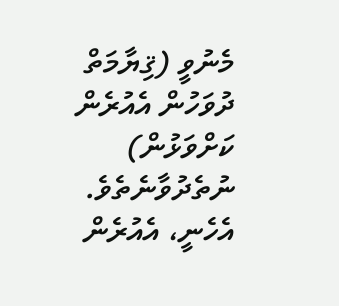މެނުވީ (ޤިޔާމަތް ދުވަހުން އެއުރެން ކަށްވަޅުން) ނުތެދުވާނެތެވެ. އެހެނީ، އެއުރެން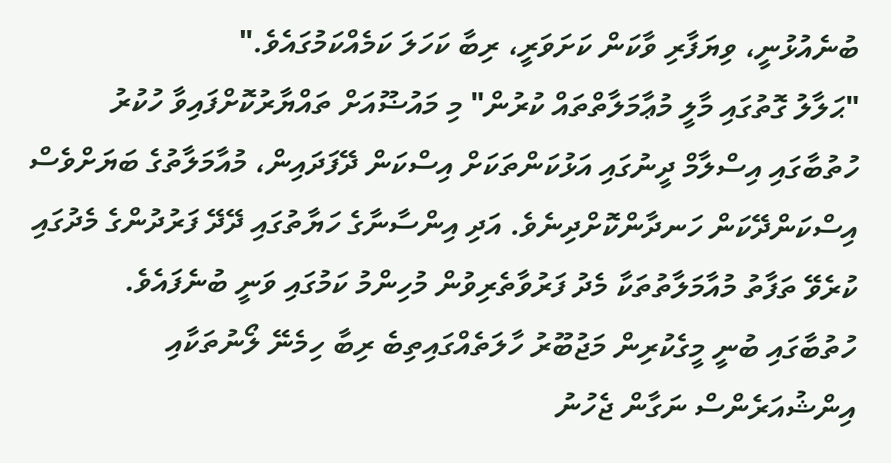ބުނެއުޅުނީ، ވިޔަފާރި ވާކަން ކަށަވަރީ، ރިބާ ކަހަލަ ކަމެއްކަމުގައެވެ."
"ޙަލާލު ގޮތުގައި މާލީ މުޢާމަލާތްތައް ކުރުން" މި މައުޟޫއަށް ތައްޔާރުކޮށްފައިވާ ހުކުރު ހުތުބާގައި އިސްލާމް ދީނުގައި އަޅުކަންތަކަށް އިސްކަން ދޭފަދައިން، މުއާމަލާތުގެ ބަޔަށްވެސް އިސްކަންދޭކަން ހަނދާންކޮށްދިނެވެ. އަދި އިންސާނާގެ ހަޔާތުގައި ދޭދޭ ފަރުދުންގެ މެދުގައި ކުރެވޭ ތަފާތު މުއާމަލާތުތަކާ މެދު ފަރުވާތެރިވުން މުހިންމު ކަމުގައި ވަނީ ބުނެފައެވެ.
ހުތުބާގައި ބުނީ މީގެކުރިން މަޖުބޫރު ހާލަތެއްގައިތިބެ ރިބާ ހިމެނޭ ލޯނުތަކާއި އިންޝުއަރެންސް ނަގާން ޖެހުނު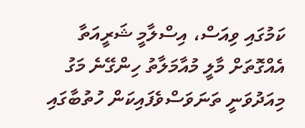ކަމުގައި ވިއަސް، އިސްލާމީ ޝަރީއަތާ އެއްގޮތަށް މާލީ މުއާމަލާތު ހިންގޭނެ މަގު މިއަދުވަނީ ތަނަވަސްވެފައިކަން ހުތުބާގައި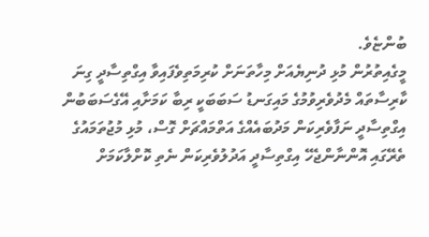ބުންޏެވެ.
މީގެއިތުރުން މުޅި ދުނިޔެއަށް މިހާތަނަށް ކުރިމަތިވެފައިވާ އިގްތިސާދީ ގިނަ ކާރިސާތައް މެދުވެރިވުމުގެ މައިގަނޑު ސަބަބަކީ ރިބާ ކަމަށާއި އޭގެސަބަބުން އިގްތިސާދީ ނަފާވެރިކަން މަދުބައެއްގެ އަތްމައްޗަށް ގޮސް، މުޅި މުޖުތަމައުގެ ތެރޭގައި އޮންނާންޖެހޭ އިގްތިސާދީ އަދުލުވެރިކަން ނެތި ކޮށްލާކަމަށް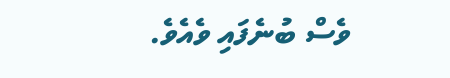ވެސް ބުނެފައި ވެއެވެ.